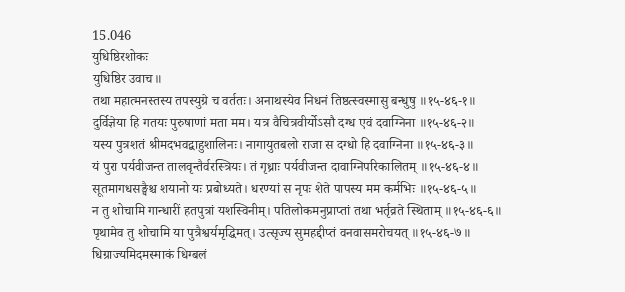15.046
युधिष्ठिरशोकः
युधिष्ठिर उवाच॥
तथा महात्मनस्तस्य तपस्युग्रे च वर्ततः। अनाथस्येव निधनं तिष्ठत्स्वस्मासु बन्धुषु ॥१५-४६-१॥
दुर्विज्ञेया हि गतयः पुरुषाणां मता मम। यत्र वैचित्रवीर्योऽसौ दग्ध एवं दवाग्निना ॥१५-४६-२॥
यस्य पुत्रशतं श्रीमदभवद्बाहुशालिनः। नागायुतबलो राजा स दग्धो हि दवाग्निना ॥१५-४६-३॥
यं पुरा पर्यवीजन्त तालवृन्तैर्वरस्त्रियः। तं गृध्राः पर्यवीजन्त दावाग्निपरिकालितम् ॥१५-४६-४॥
सूतमागधसङ्घैश्च शयानो यः प्रबोध्यते। धरण्यां स नृपः शेते पापस्य मम कर्मभिः ॥१५-४६-५॥
न तु शोचामि गान्धारीं हतपुत्रां यशस्विनीम्। पतिलोकमनुप्राप्तां तथा भर्तृव्रते स्थिताम् ॥१५-४६-६॥
पृथामेव तु शोचामि या पुत्रैश्वर्यमृद्धिमत्। उत्सृज्य सुमहद्दीप्तं वनवासमरोचयत् ॥१५-४६-७॥
धिग्राज्यमिदमस्माकं धिग्बलं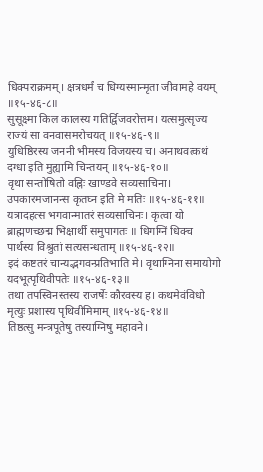धिक्पराक्रमम्। क्षत्रधर्मं च धिग्यस्मान्मृता जीवामहे वयम् ॥१५-४६-८॥
सुसूक्ष्मा किल कालस्य गतिर्द्विजवरोत्तम। यत्समुत्सृज्य राज्यं सा वनवासमरोचयत् ॥१५-४६-९॥
युधिष्ठिरस्य जननी भीमस्य विजयस्य च। अनाथवत्कथं दग्धा इति मुह्यामि चिन्तयन् ॥१५-४६-१०॥
वृथा सन्तोषितो वह्निः खाण्डवे सव्यसाचिना। उपकारमजानन्स कृतघ्न इति मे मतिः ॥१५-४६-११॥
यत्रादहत्स भगवान्मातरं सव्यसाचिनः। कृत्वा यो ब्राह्मणच्छद्म भिक्षार्थी समुपागतः ॥ धिगग्निं धिक्च पार्थस्य विश्रुतां सत्यसन्धताम् ॥१५-४६-१२॥
इदं कष्टतरं चान्यद्भगवन्प्रतिभाति मे। वृथाग्निना समायोगो यदभूत्पृथिवीपतेः ॥१५-४६-१३॥
तथा तपस्विनस्तस्य राजर्षेः कौरवस्य ह। कथमेवंविधो मृत्युः प्रशास्य पृथिवीमिमाम् ॥१५-४६-१४॥
तिष्ठत्सु मन्त्रपूतेषु तस्याग्निषु महावने।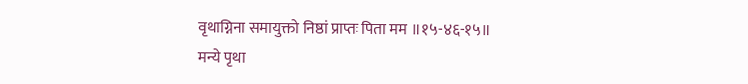वृथाग्निना समायुक्तो निष्ठां प्राप्तः पिता मम ॥१५-४६-१५॥
मन्ये पृथा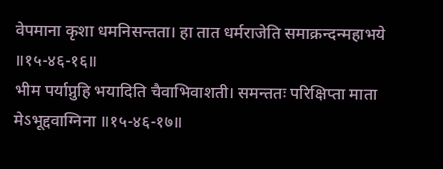वेपमाना कृशा धमनिसन्तता। हा तात धर्मराजेति समाक्रन्दन्महाभये ॥१५-४६-१६॥
भीम पर्याप्नुहि भयादिति चैवाभिवाशती। समन्ततः परिक्षिप्ता माता मेऽभूद्दवाग्निना ॥१५-४६-१७॥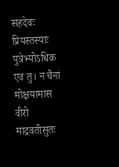सहदेवः प्रियस्तस्याः पुत्रेभ्योऽधिक एव तु। न चैनां मोक्षयामास वीरो माद्रवतीसुतः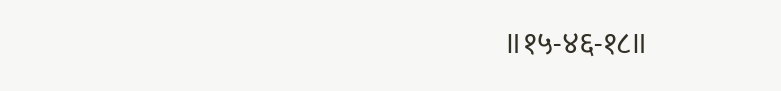॥१५-४६-१८॥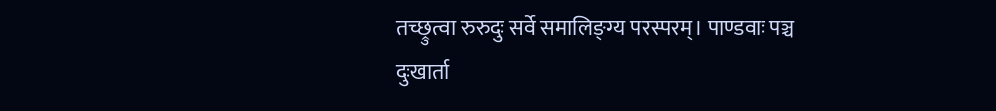तच्छ्रुत्वा रुरुदुः सर्वे समालिङ्ग्य परस्परम्। पाण्डवाः पञ्च दुःखार्ता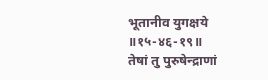भूतानीव युगक्षये ॥१५-४६-१९॥
तेषां तु पुरुषेन्द्राणां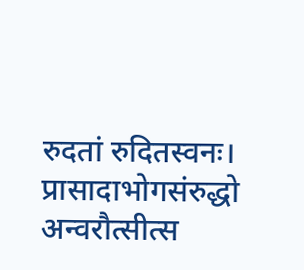रुदतां रुदितस्वनः। प्रासादाभोगसंरुद्धो अन्वरौत्सीत्स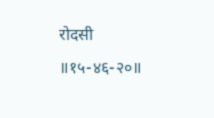रोदसी ॥१५-४६-२०॥